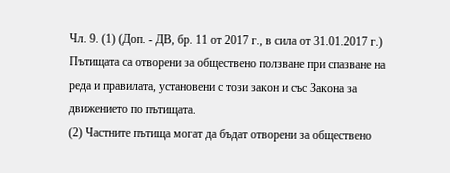Чл. 9. (1) (Доп. - ДВ, бр. 11 от 2017 г., в сила от 31.01.2017 г.) Пътищата са отворени за обществено ползване при спазване на реда и правилата, установени с този закон и със Закона за движението по пътищата.
(2) Частните пътища могат да бъдат отворени за обществено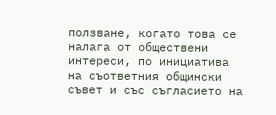ползване, когато това се налага от обществени интереси, по инициатива на съответния общински съвет и със съгласието на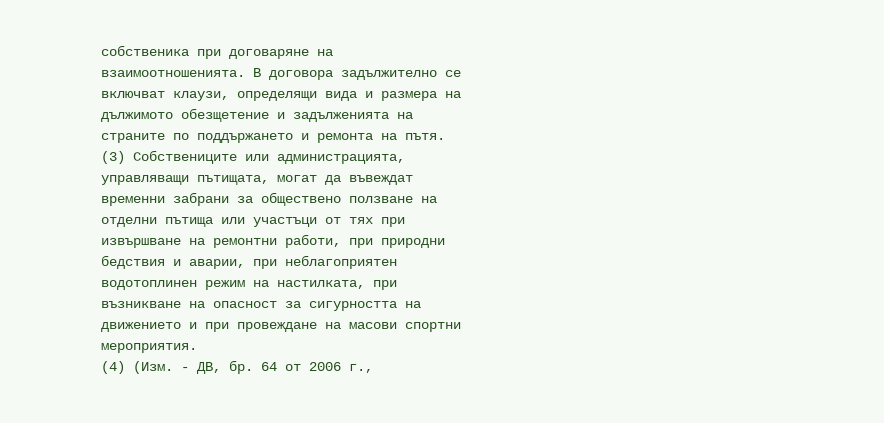собственика при договаряне на взаимоотношенията. В договора задължително се включват клаузи, определящи вида и размера на дължимото обезщетение и задълженията на страните по поддържането и ремонта на пътя.
(3) Собствениците или администрацията, управляващи пътищата, могат да въвеждат временни забрани за обществено ползване на отделни пътища или участъци от тях при извършване на ремонтни работи, при природни бедствия и аварии, при неблагоприятен водотоплинен режим на настилката, при възникване на опасност за сигурността на движението и при провеждане на масови спортни мероприятия.
(4) (Изм. - ДВ, бр. 64 от 2006 г.,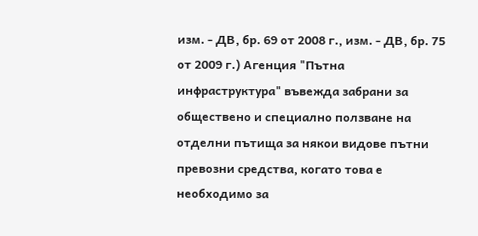изм. - ДВ, бр. 69 от 2008 г., изм. - ДВ, бр. 75 от 2009 г.) Агенция "Пътна инфраструктура" въвежда забрани за обществено и специално ползване на отделни пътища за някои видове пътни превозни средства, когато това е необходимо за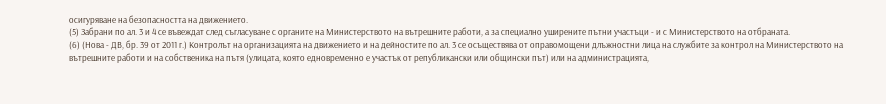осигуряване на безопасността на движението.
(5) Забрани по ал. 3 и 4 се въвеждат след съгласуване с органите на Министерството на вътрешните работи, а за специално уширените пътни участъци - и с Министерството на отбраната.
(6) (Нова - ДВ, бр. 39 от 2011 г.) Контролът на организацията на движението и на дейностите по ал. 3 се осъществява от оправомощени длъжностни лица на службите за контрол на Министерството на вътрешните работи и на собственика на пътя (улицата, която едновременно е участък от републикански или общински път) или на администрацията,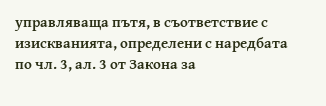управляваща пътя, в съответствие с изискванията, определени с наредбата по чл. 3, ал. 3 от Закона за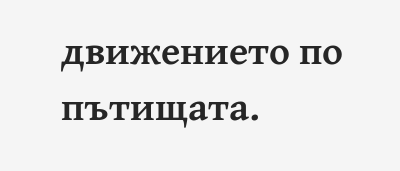движението по пътищата.